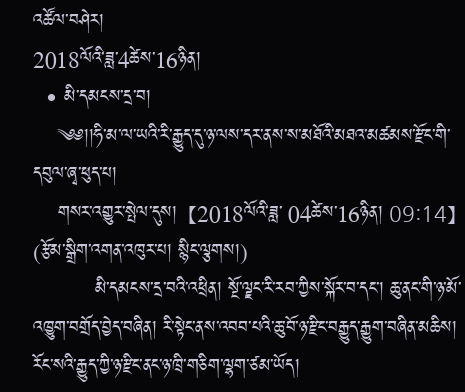འཚོལ་བཤེར།
2018ལོའི་ཟླ་4ཚེས་16ཉིན།
  • མི་དམངས་དྲ་བ།
    ༄༅།།ཧི་མ་ལ་ཡའི་རི་རྒྱུད་དུ་ཉ་ལས་དར་ནས་ས་མཐོའི་མཐའ་མཚམས་རྫོང་གི་དབུལ་ཞྭ་ཕུད་པ།
    གསར་འགྱུར་སྤེལ་དུས།  【2018ལོའི་ཟླ་ 04ཚེས་16ཉིན། 09:14】   (རྩོམ་སྒྲིག་འགན་འཁུར་པ། སྙིང་ལྕགས།)
          མི་དམངས་དྲ་བའི་འཕྲིན། སྔོ་ལྗང་རི་རབ་ཀྱིས་སྐོར་བ་དང་། ཆུ་ནང་གི་ཉ་མོ་འཁྱུག་བགྲོད་བྱེད་བཞིན། རི་སྟེང་ནས་འབབ་པའི་ཆུ་བོ་ཉ་རྫིང་བརྒྱུད་རྒྱུག་བཞིན་མཆིས། རོང་སའི་རྒྱུད་ཀྱི་ཉ་རྫིང་ནང་ཉ་ཁྲི་གཅིག་ལྷག་ཙམ་ཡོད།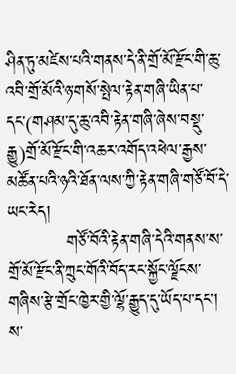ཤིན་ཏུ་མཛེས་པའི་གནས་དེ་ནི་གྲོ་མོ་རྫོང་གི་ཆུ་འབི་གྲོ་མོའི་ཉ་གསོ་སྤེལ་རྟེན་གཞི་ཡིན་པ་དང་(གཤམ་དུ་ཆུ་འབི་རྟེན་གཞི་ཞེས་བསྡུ་རྒྱུ)གྲོ་མོ་རྫོང་གི་འཆར་འགོད་འཕེལ་རྒྱས་མཚོན་པའི་ཉའི་ཐོན་ལས་ཀྱི་རྟེན་གཞི་གཙོ་བོ་དེ་ཡང་རེད།
          གཙོ་བོའི་རྟེན་གཞི་དེའི་གནས་ས་གྲོ་མོ་རྫོང་ནི་ཀྲུང་གོའི་བོད་རང་སྐྱོང་ལྗོངས་གཞིས་རྩེ་གྲོང་ཁྱེར་གྱི་ལྷོ་རྒྱུད་དུ་ཡོད་པ་དང་། ས་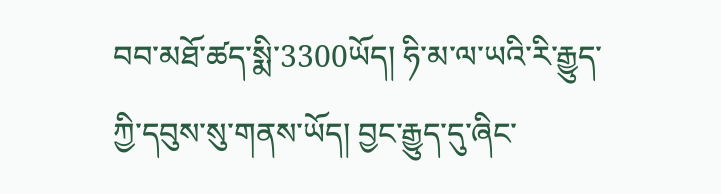བབ་མཐོ་ཚད་སྨི་3300ཡོད། ཧི་མ་ལ་ཡའི་རི་རྒྱུད་ཀྱི་དབུས་སུ་གནས་ཡོད། བྱང་རྒྱུད་དུ་ཞིང་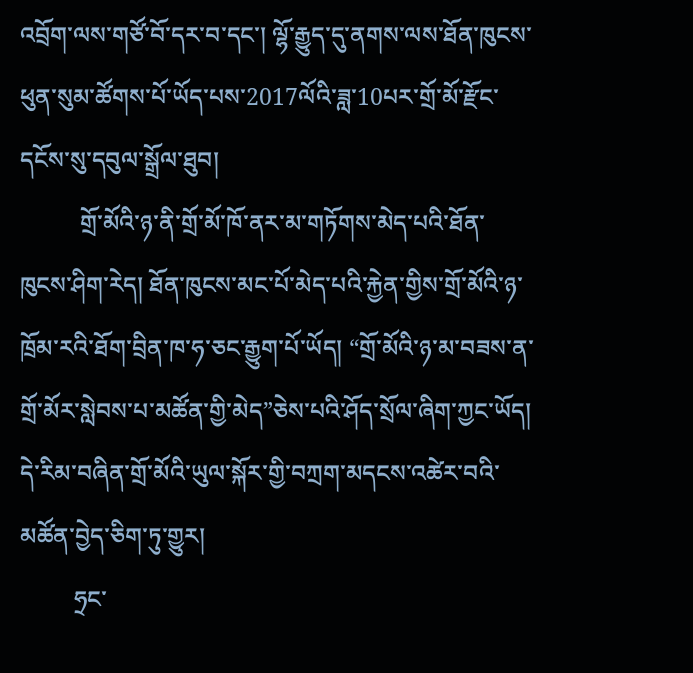འབྲོག་ལས་གཙོ་བོ་དར་བ་དང་། ལྷོ་རྒྱུད་དུ་ནགས་ལས་ཐོན་ཁུངས་ཕུན་སུམ་ཚོགས་པོ་ཡོད་པས་2017ལོའི་ཟླ་10པར་གྲོ་མོ་རྫོང་དངོས་སུ་དབུལ་སྒྲོལ་ཐུབ།
          གྲོ་མོའི་ཉ་ནི་གྲོ་མོ་ཁོ་ནར་མ་གཏོགས་མེད་པའི་ཐོན་ཁུངས་ཤིག་རེད། ཐོན་ཁུངས་མང་པོ་མེད་པའི་རྐྱེན་གྱིས་གྲོ་མོའི་ཉ་ཁྲོམ་རའི་ཐོག་བྲིན་ཁ་ཧ་ཅང་རྒྱུག་པོ་ཡོད། “གྲོ་མོའི་ཉ་མ་བཟས་ན་གྲོ་མོར་སླེབས་པ་མཚོན་གྱི་མེད”ཅེས་པའི་ཤོད་སྲོལ་ཞིག་ཀྱང་ཡོད། དེ་རིམ་བཞིན་གྲོ་མོའི་ཡུལ་སྐོར་གྱི་བཀྲག་མདངས་འཚེར་བའི་མཚོན་བྱེད་ཅིག་ཏུ་གྱུར།
         ཧྲང་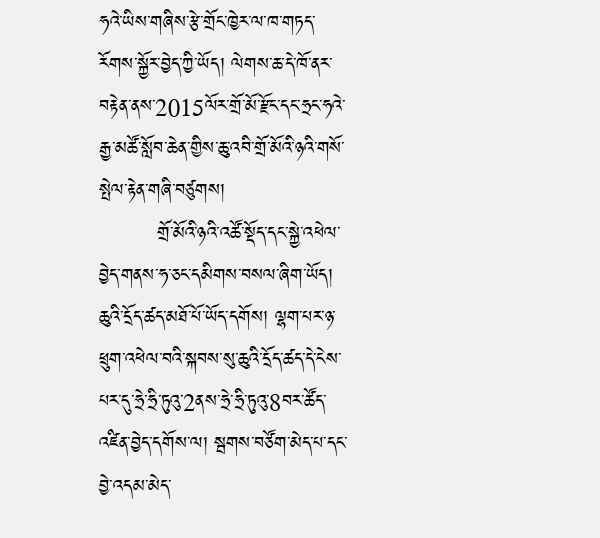ཧའེ་ཡིས་གཞིས་རྩེ་གྲོང་ཁྱེར་ལ་ཁ་གཏད་རོགས་སྐྱོར་བྱེད་ཀྱི་ཡོད། ལེགས་ཆ་དེ་ཁོ་ནར་བརྟེན་ནས་2015ལོར་གྲོ་མོ་རྫོང་དང་ཧྲང་ཧའེ་རྒྱ་མཚོ་སློབ་ཆེན་གྱིས་ཆུ་འབི་གྲོ་མོའི་ཉའི་གསོ་སྤེལ་རྟེན་གཞི་བཙུགས།
         གྲོ་མོའི་ཉའི་འཚོ་སྡོད་དང་སྐྱེ་འཕེལ་བྱེད་གནས་ཧ་ཅང་དམིགས་བསལ་ཞིག་ཡོད། ཆུའི་དྲོད་ཚད་མཐོ་པོ་ཡོད་དགོས། ལྷག་པར་ཉ་ཕྲུག་འཕེལ་བའི་སྐབས་སུ་ཆུའི་དྲོད་ཚད་དེ་ངེས་པར་དུ་ཧྲེ་ཧྲི་ཏུའུ་2ནས་ཧྲེ་ཧྲི་ཏུའུ་8བར་ཚོད་འཛིན་བྱེད་དགོས་ལ། སྦགས་བཙོག་མེད་པ་དང་བྱེ་འདམ་མེད་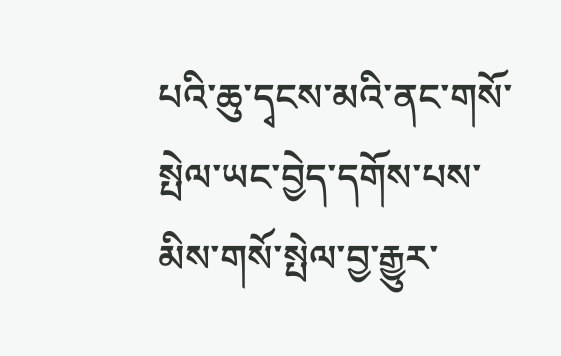པའི་ཆུ་དྭངས་མའི་ནང་གསོ་སྤེལ་ཡང་བྱེད་དགོས་པས་མིས་གསོ་སྤེལ་བྱ་རྒྱུར་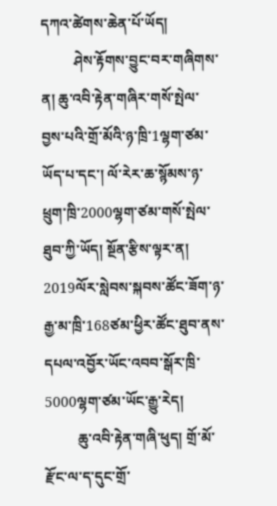དཀའ་ཚེགས་ཆེན་པོ་ཡོད།
         ཤེས་རྟོགས་བྱུང་བར་གཞིགས་ན། ཆུ་འབི་རྟེན་གཞིར་གསོ་སྤེལ་བྱས་པའི་གྲོ་མོའི་ཉ་ཁྲི་1ལྷག་ཙམ་ཡོད་པ་དང་། ལོ་རེར་ཆ་སྙོམས་ཉ་ཕྲུག་ཁྲི་2000ལྷག་ཙམ་གསོ་སྤེལ་ཐུབ་ཀྱི་ཡོད། སྔོན་རྩིས་ལྟར་ན། 2019ལོར་སླེབས་སྐབས་ཚོང་ཟོག་ཉ་རྒྱ་མ་ཁྲི་168ཙམ་ཕྱིར་ཚོང་ཐུབ་ནས་དཔལ་འབྱོར་ཡོང་འབབ་སྒོར་ཁྲི་5000ལྷག་ཙམ་ཡོང་རྒྱུ་རེད།
         ཆུ་འབི་རྟེན་གཞི་ཕུད། གྲོ་མོ་རྫོང་ལ་ད་དུང་གྲོ་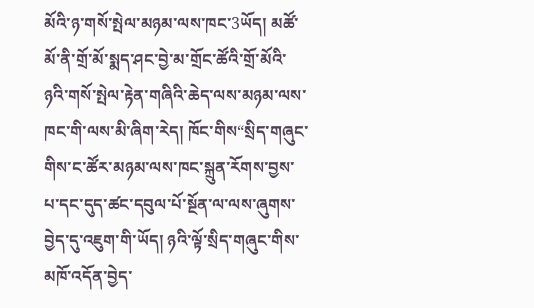མོའི་ཉ་གསོ་སྤེལ་མཉམ་ལས་ཁང་3ཡོད། མཚོ་མོ་ནི་གྲོ་མོ་སྨད་ཤང་བྱེ་མ་གྲོང་ཚོའི་གྲོ་མོའི་ཉའི་གསོ་སྤེལ་རྟེན་གཞིའི་ཆེད་ལས་མཉམ་ལས་ཁང་གི་ལས་མི་ཞིག་རེད། ཁོང་གིས“སྲིད་གཞུང་གིས་ང་ཚོར་མཉམ་ལས་ཁང་སྐྲུན་རོགས་བྱས་པ་དང་དུད་ཚང་དབུལ་པོ་སྔོན་ལ་ལས་ཞུགས་བྱེད་དུ་འཇུག་གི་ཡོད། ཉའི་ལྟོ་སྲིད་གཞུང་གིས་མཁོ་འདོན་བྱེད་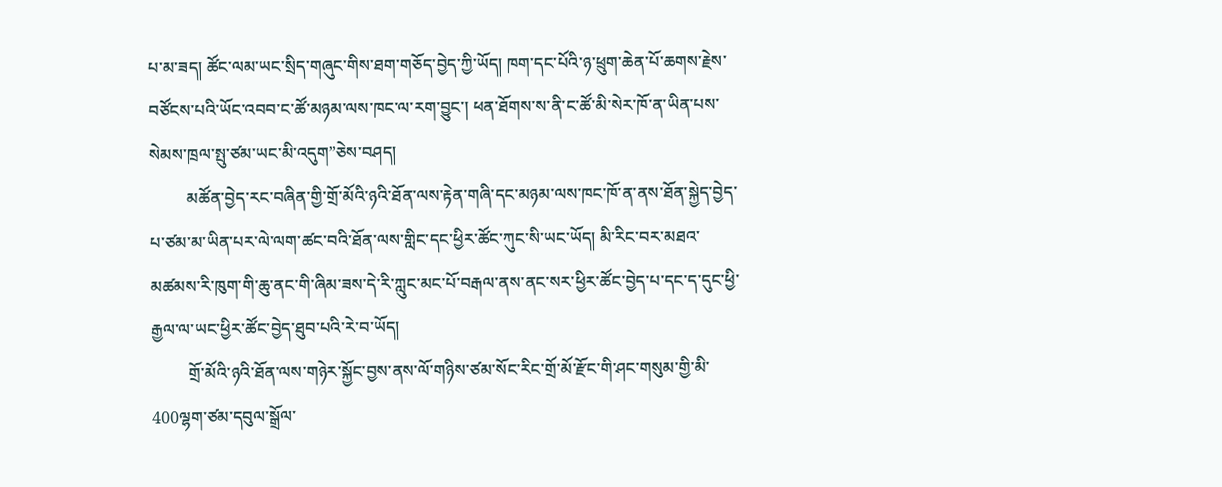པ་མ་ཟད། ཚོང་ལམ་ཡང་སྲིད་གཞུང་གིས་ཐག་གཅོད་བྱེད་ཀྱི་ཡོད། ཁག་དང་པོའི་ཉ་ཕྲུག་ཆེན་པོ་ཆགས་རྗེས་བཙོངས་པའི་ཡོང་འབབ་ང་ཚོ་མཉམ་ལས་ཁང་ལ་རག་བྱུང་། ཕན་ཐོགས་ས་ནི་ང་ཚོ་མི་སེར་ཁོ་ན་ཡིན་པས་སེམས་ཁྲལ་སྤུ་ཙམ་ཡང་མི་འདུག”ཅེས་བཤད།
         མཚོན་བྱེད་རང་བཞིན་གྱི་གྲོ་མོའི་ཉའི་ཐོན་ལས་རྟེན་གཞི་དང་མཉམ་ལས་ཁང་ཁོ་ན་ནས་ཐོན་སྐྱེད་བྱེད་པ་ཙམ་མ་ཡིན་པར་ལེ་ལག་ཚང་བའི་ཐོན་ལས་གླིང་དང་ཕྱིར་ཚོང་ཀུང་སི་ཡང་ཡོད། མི་རིང་བར་མཐའ་མཚམས་རི་ཁུག་གི་ཆུ་ནང་གི་ཞིམ་ཟས་དེ་རི་ཀླུང་མང་པོ་བརྒལ་ནས་ནང་སར་ཕྱིར་ཚོང་བྱེད་པ་དང་ད་དུང་ཕྱི་རྒྱལ་ལ་ཡང་ཕྱིར་ཚོང་བྱེད་ཐུབ་པའི་རེ་བ་ཡོད།
         གྲོ་མོའི་ཉའི་ཐོན་ལས་གཉེར་སྐྱོང་བྱས་ནས་ལོ་གཉིས་ཙམ་སོང་རིང་གྲོ་མོ་རྫོང་གི་ཤང་གསུམ་གྱི་མི་400ལྷག་ཙམ་དབུལ་སྒྲོལ་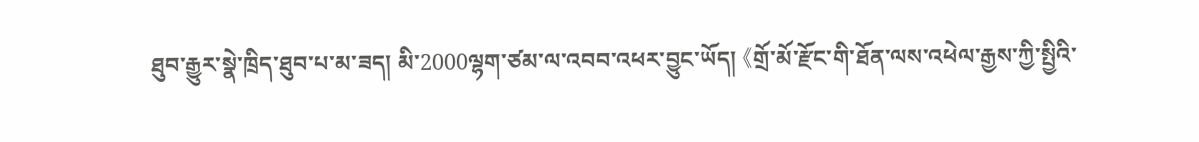ཐུབ་རྒྱུར་སྣེ་ཁྲིད་ཐུབ་པ་མ་ཟད། མི་2000ལྷག་ཙམ་ལ་འབབ་འཕར་བྱུང་ཡོད། 《གྲོ་མོ་རྫོང་གི་ཐོན་ལས་འཕེལ་རྒྱས་ཀྱི་སྤྱིའི་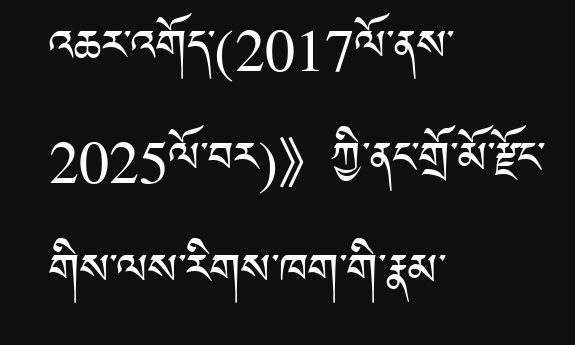འཆར་འགོད་(2017ལོ་ནས་2025ལོ་བར)》ཀྱི་ནང་གྲོ་མོ་རྫོང་གིས་ལས་རིགས་ཁག་གི་རྣམ་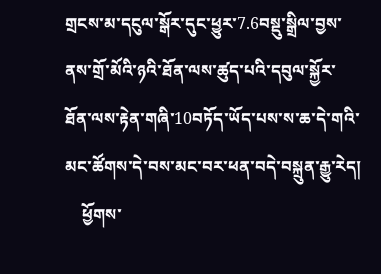གྲངས་མ་དངུལ་སྒོར་དུང་ཕྱུར་7.6བསྡུ་སྒྲིལ་བྱས་ནས་གྲོ་མོའི་ཉའི་ཐོན་ལས་ཚུད་པའི་དབུལ་སྐྱོར་ཐོན་ལས་རྟེན་གཞི་10བཏོད་ཡོད་པས་ས་ཆ་དེ་གའི་མང་ཚོགས་དེ་བས་མང་བར་ཕན་བདེ་བསྐྲུན་རྒྱུ་རེད།
    ཕྱོགས་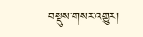བསྡུས་གསར་འགྱུར།